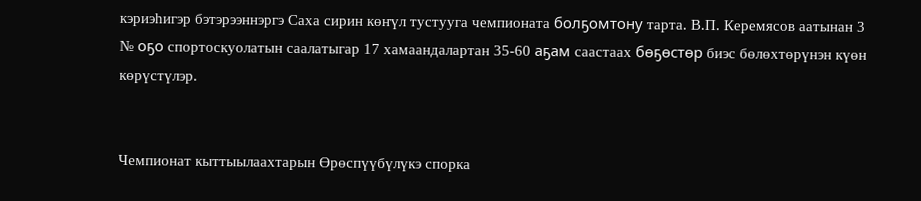кэриэһигэр бэтэрээннэргэ Саха сирин көҥүл тустууга чемпионата болҕомтону тарта. В.П. Керемясов аатынан 3 № оҕо спортоскуолатын саалатыгар 17 хамаандалартан 35-60 аҕам саастаах бөҕөстөр биэс бөлөхтөрүнэн күөн көрүстүлэр.


Чемпионат кыттыылаахтарын Өрөспүүбүлүкэ спорка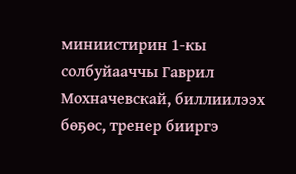миниистирин 1-кы солбуйааччы Гаврил Мохначевскай, биллиилээх бөҕөс, тренер бииргэ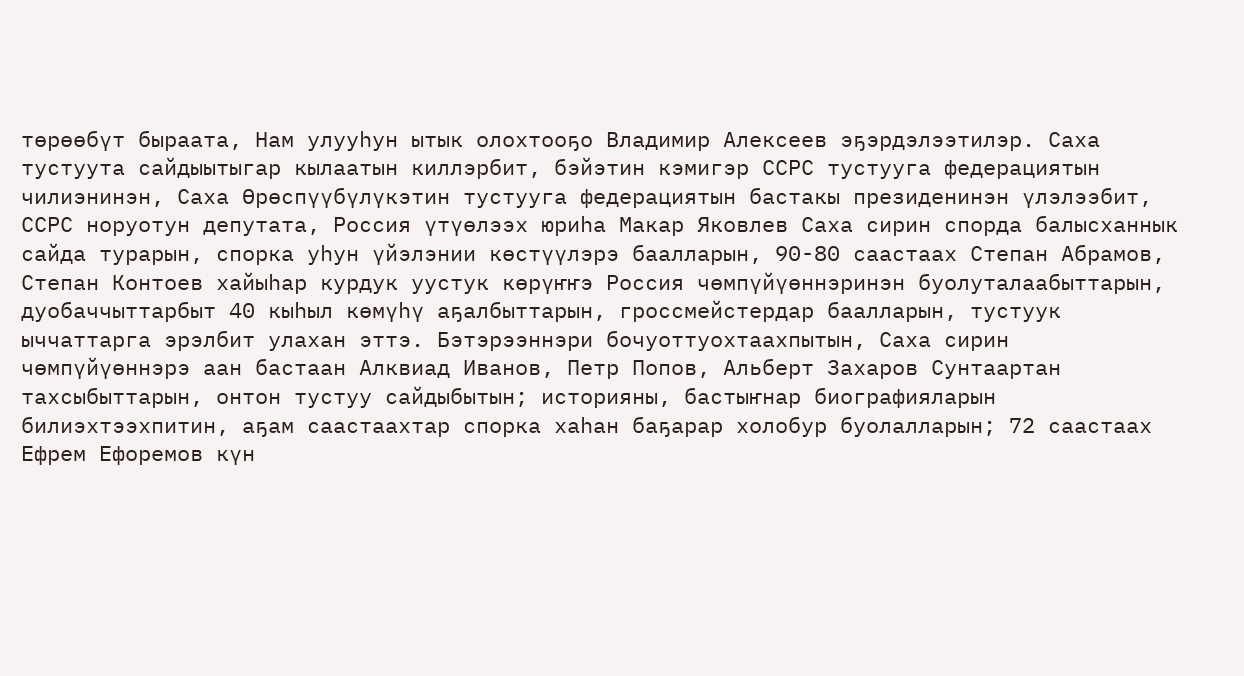төрөөбүт быраата, Нам улууһун ытык олохтооҕо Владимир Алексеев эҕэрдэлээтилэр. Саха тустуута сайдыытыгар кылаатын киллэрбит, бэйэтин кэмигэр ССРС тустууга федерациятын чилиэнинэн, Саха Өрөспүүбүлүкэтин тустууга федерациятын бастакы президенинэн үлэлээбит, ССРС норуотун депутата, Россия үтүөлээх юриһа Макар Яковлев Саха сирин спорда балысханнык сайда турарын, спорка уһун үйэлэнии көстүүлэрэ баалларын, 90-80 саастаах Степан Абрамов, Степан Контоев хайыһар курдук уустук көрүҥҥэ Россия чөмпүйүөннэринэн буолуталаабыттарын, дуобаччыттарбыт 40 кыһыл көмүһү аҕалбыттарын, гроссмейстердар баалларын, тустуук ыччаттарга эрэлбит улахан эттэ. Бэтэрээннэри бочуоттуохтаахпытын, Саха сирин чөмпүйүөннэрэ аан бастаан Алквиад Иванов, Петр Попов, Альберт Захаров Сунтаартан тахсыбыттарын, онтон тустуу сайдыбытын; историяны, бастыҥнар биографияларын билиэхтээхпитин, аҕам саастаахтар спорка хаһан баҕарар холобур буолалларын; 72 саастаах Ефрем Ефоремов күн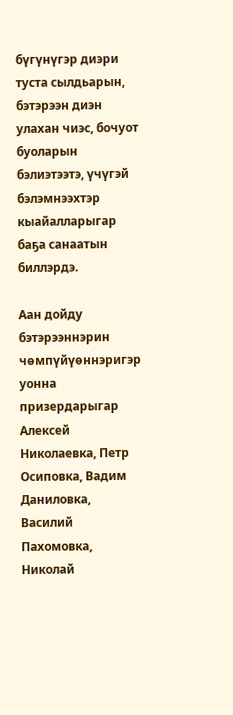бүгүнүгэр диэри туста сылдьарын, бэтэрээн диэн улахан чиэс, бочуот буоларын бэлиэтээтэ, үчүгэй бэлэмнээхтэр кыайалларыгар баҕа санаатын биллэрдэ.

Аан дойду бэтэрээннэрин чөмпүйүөннэригэр уонна призердарыгар Алексей Николаевка, Петр Осиповка, Вадим Даниловка, Василий Пахомовка, Николай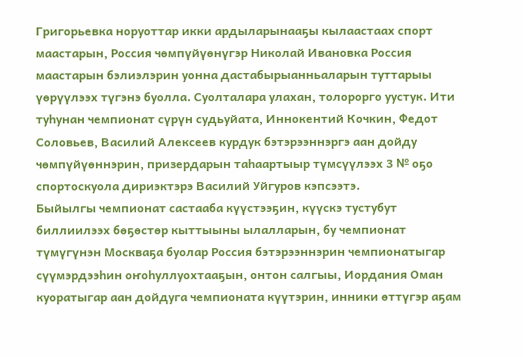Григорьевка норуоттар икки ардыларынааҕы кылаастаах спорт маастарын, Россия чөмпүйүөнүгэр Николай Ивановка Россия маастарын бэлиэлэрин уонна дастабырыанньаларын туттарыы үөрүүлээх түгэнэ буолла. Суолталара улахан, толорорго уустук. Ити туһунан чемпионат сүрүн судьуйата, Иннокентий Кочкин, Федот Соловьев, Василий Алексеев курдук бэтэрээннэргэ аан дойду чөмпүйүөннэрин, призердарын таһаартыыр түмсүүлээх 3 № оҕо спортоскуола дириэктэрэ Василий Уйгуров кэпсээтэ.
Быйылгы чемпионат састааба күүстээҕин, күүскэ тустубут биллиилээх бөҕөстөр кыттыыны ылалларын, бу чемпионат түмүгүнэн Москваҕа буолар Россия бэтэрээннэрин чемпионатыгар сүүмэрдээһин оҥоһуллуохтааҕын, онтон салгыы, Иордания Оман куоратыгар аан дойдуга чемпионата күүтэрин, инники өттүгэр аҕам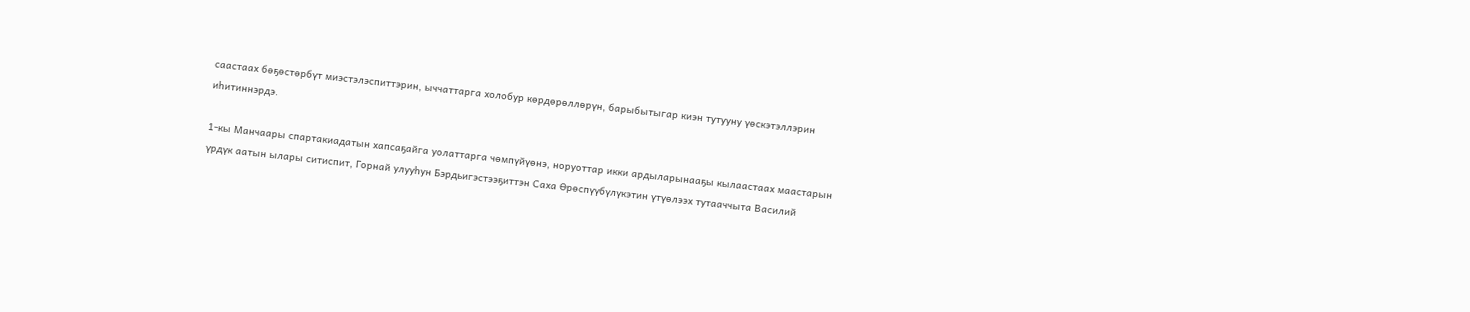саастаах бөҕөстөрбүт миэстэлэспиттэрин, ыччаттарга холобур көрдөрөллөрүн, барыбытыгар киэн тутууну үөскэтэллэрин иһитиннэрдэ.

1-кы Манчаары спартакиадатын хапсаҕайга уолаттарга чөмпүйүөнэ, норуоттар икки ардыларынааҕы кылаастаах маастарын үрдүк аатын ылары ситиспит, Горнай улууһун Бэрдьигэстээҕиттэн Саха Өрөспүүбүлүкэтин үтүөлээх тутааччыта Василий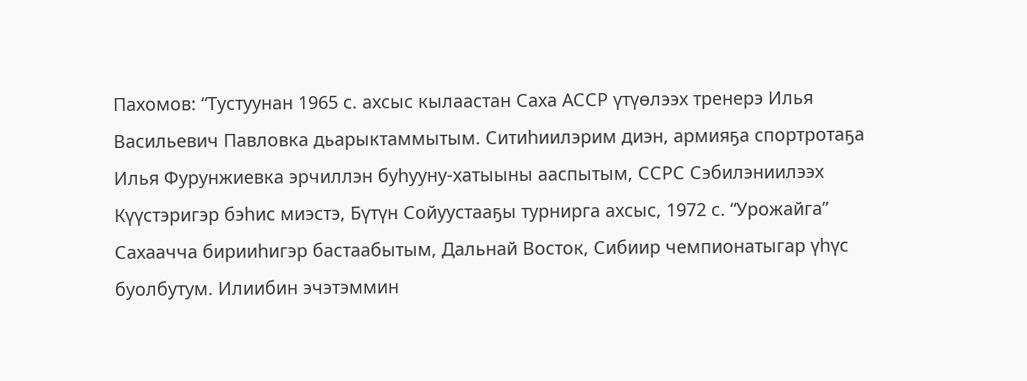Пахомов: “Тустуунан 1965 с. ахсыс кылаастан Саха АССР үтүөлээх тренерэ Илья Васильевич Павловка дьарыктаммытым. Ситиһиилэрим диэн, армияҕа спортротаҕа Илья Фурунжиевка эрчиллэн буһууну-хатыыны ааспытым, ССРС Сэбилэниилээх Күүстэригэр бэһис миэстэ, Бүтүн Сойуустааҕы турнирга ахсыс, 1972 с. “Урожайга” Сахаачча бирииһигэр бастаабытым, Дальнай Восток, Сибиир чемпионатыгар үһүс буолбутум. Илиибин эчэтэммин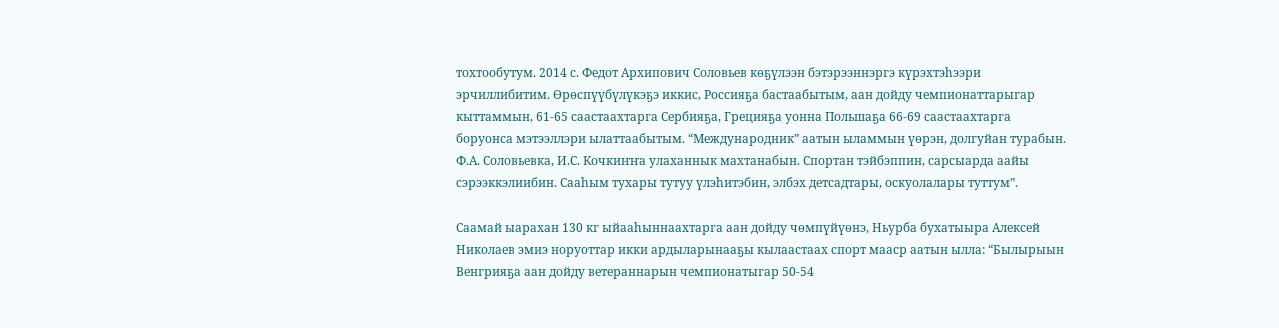тохтообутум. 2014 с. Федот Архипович Соловьев көҕүлээн бэтэрээннэргэ күрэхтэһээри эрчиллибитим. Өрөспүүбүлүкэҕэ иккис, Россияҕа бастаабытым, аан дойду чемпионаттарыгар кыттаммын, 61-65 саастаахтарга Сербияҕа, Грецияҕа уонна Польшаҕа 66-69 саастаахтарга боруонса мэтээллэри ылаттаабытым. “Международник” аатын ыламмын үөрэн, долгуйан турабын. Ф.А. Соловьевка, И.С. Кочкиҥҥа улаханнык махтанабын. Спортан тэйбэппин, сарсыарда аайы сэрээккэлиибин. Сааһым тухары тутуу үлэһитэбин, элбэх детсадтары, оскуолалары туттум”.

Саамай ыарахан 130 кг ыйааһыннаахтарга аан дойду чөмпүйүөнэ, Ньурба бухатыыра Алексей Николаев эмиэ норуоттар икки ардыларынааҕы кылаастаах спорт мааср аатын ылла: “Былырыын Венгрияҕа аан дойду ветераннарын чемпионатыгар 50-54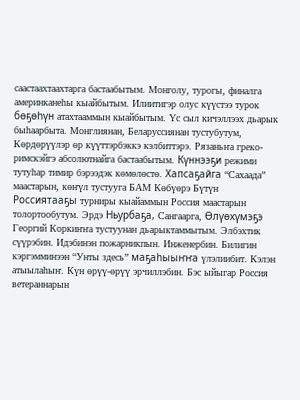саастаахтаахтарга бастаабытым. Монголу, турогы, финалга америнканеһы кыайбытым. Илиитигэр олус күүстээ турок бөҕөһүн атахтааммын кыайбытым. Үс сыл кичэллээх дьарык быһаарбыта. Монглиянан, Беларуссиянан тустубутум, Көрдөрүүлэр өр күүттэрбэккэ кэлбиттэрэ. Рязаньҥа греко-римскэйгэ абсолютнайга бастаабытым. Күннээҕи режими тутуһар тимир бэрээдэк көмөлөстө. Хапсаҕайга “Сахаада” маастарын, көҥүл тустууга БАМ Көбүөрэ Бүтүн Россиятааҕы турниры кыайаммын Россия маастарын толортообутум. Эрдэ Ньурбаҕа, Сангаарга, Өлүөхүмэҕэ Георгий Коркиҥҥа тустуунан дьарыктаммытым. Элбэхтик сүүрэбин. Идэбинэн пожарникпын. Инженербин. Билигин кэргэмминээн “Унты здесь” маҕаһыыҥҥа үлэлиибит. Кэлэн атыылаһыҥ. Күн өрүү-өрүү эрчиллэбин. Бэс ыйыгар Россия ветераннарын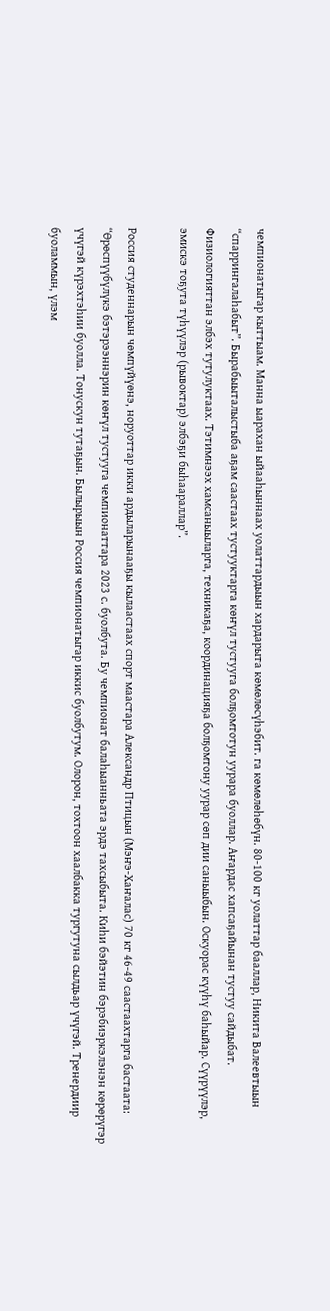чемпионатыгар кыттыам. Манна ыарахан ыйааһыннаах уолаттардыын хардарыта көмөлөсүһэбит. га көмөлөһөбүн. 80-100 кг уолаттар бааллар, Никита Валеевтыын “спаррингалаһабыт”. Бырабыыталыстыба аҕам саастаах тустууктарга көҥүл тустууга болҕомтотун уурара буоллар. Аҥардас хапсаҕайынан тустуу сайдыбат. Физиологияттан элбэх тутулуктаах. Тэтимнээх хамсаныыларга, техникаҕа, координацияҕа болҕомтону уурар сөп дии саныыбын. Оскуорас күүһү баһыйар. Сүүрүүлэр, эмискэ тоҕута түһүүлэр (рывоктар) элбэҕи быһаараллар”.

Россия студеннарын чөмпүйүөнэ, норуоттар икки ардыларынааҕы кылаастаах спорт маастара Александр Птицын (Мэҥэ-Хаҥалас) 70 кг 46-49 саастаахтарга бастаата: “Өрөспүүбүлүкэ бэтэрээннэрин көҥүл тустууга чемпионаттара 2023 с. буолбута. Бу чемпионат балаһыанньата эрдэ тахсыбыта. Киһи бэйэтин бэрэбиэркэлэнэн көрөрүгэр үчүгэй күрэхтэһии буолла. Тонускун тутаҕын. Былырыын Россия чемпионатыгар иккис буолбутум. Олорон, тохтоон хаалбакка тургутуна сылдьар үчүгэй. Тренердиир буоламмын, үлэм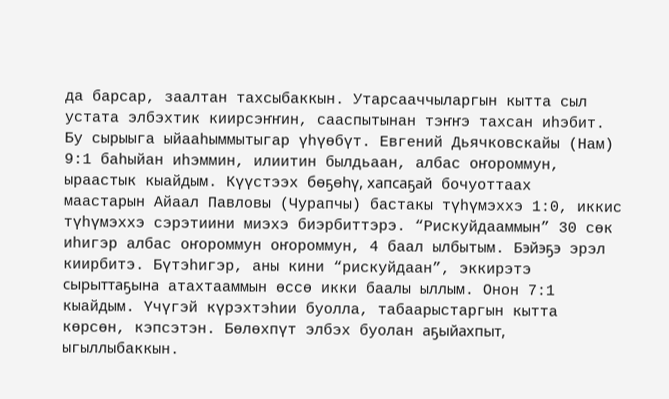да барсар, заалтан тахсыбаккын. Утарсааччыларгын кытта сыл устата элбэхтик киирсэҥҥин, сааспытынан тэҥҥэ тахсан иһэбит. Бу сырыыга ыйааһыммытыгар үһүөбүт. Евгений Дьячковскайы (Нам) 9:1 баһыйан иһэммин, илиитин былдьаан, албас оҥороммун, ыраастык кыайдым. Күүстээх бөҕөһү, хапсаҕай бочуоттаах маастарын Айаал Павловы (Чурапчы) бастакы түһүмэххэ 1:0, иккис түһүмэххэ сэрэтиини миэхэ биэрбиттэрэ. “Рискуйдааммын” 30 сөк иһигэр албас оҥороммун оҥороммун, 4 баал ылбытым. Бэйэҕэ эрэл киирбитэ. Бүтэһигэр, аны кини “рискуйдаан”, эккирэтэ сырыттаҕына атахтааммын өссө икки баалы ыллым. Онон 7:1 кыайдым. Үчүгэй күрэхтэһии буолла, табаарыстаргын кытта көрсөн, кэпсэтэн. Бөлөхпүт элбэх буолан аҕыйахпыт, ыгыллыбаккын.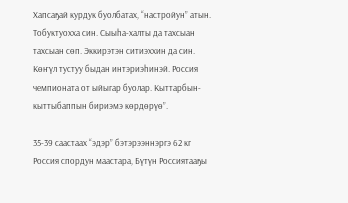Хапсаҕай курдук буолбатах, “настройун” атын. Тобуктуохха син. Сыыһа-халты да тахсыан тахсыан сөп. Эккирэтэн ситиэххин да син. Көҥүл тустуу быдан интэриэһинэй. Россия чемпионата от ыйыгар буолар. Кыттарбын-кыттыбаппын бириэмэ көрдөрүө”.

35-39 саастаах “эдэр” бэтэрээннэргэ 62 кг Россия спордун маастара, Бүтүн Россиятааҕы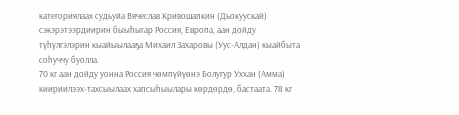категориялаах судьуйа Вячеслав Кривошапкин (Дьокуускай) сэкэрэтээрдиирин быыһыгар Россия, Европа, аан дойду түһүлгэлэрин кыайыылааҕа Михаил Захаровы (Уус-Алдан) кыайбыта соһуччу буолла.
70 кг аан дойду уонна Россия чөмпүйүөнэ Болугур Уххан (Амма) киириилээх-тахсыылаах хапсыһыылары көрдөрдө, бастаата. 78 кг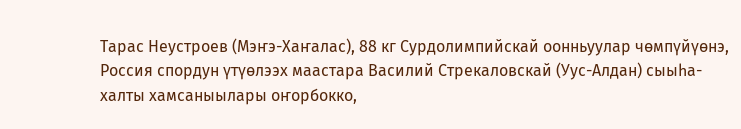Тарас Неустроев (Мэҥэ-Хаҥалас), 88 кг Сурдолимпийскай оонньуулар чөмпүйүөнэ, Россия спордун үтүөлээх маастара Василий Стрекаловскай (Уус-Алдан) сыыһа-халты хамсаныылары оҥорбокко,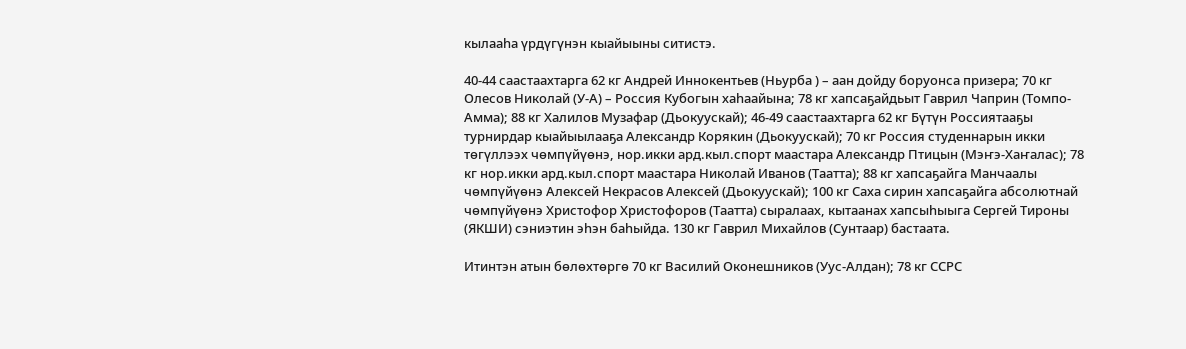кылааһа үрдүгүнэн кыайыыны ситистэ.

40-44 саастаахтарга 62 кг Андрей Иннокентьев (Ньурба ) – аан дойду боруонса призера; 70 кг Олесов Николай (У-А) – Россия Кубогын хаһаайына; 78 кг хапсаҕайдьыт Гаврил Чаприн (Томпо-Амма); 88 кг Халилов Музафар (Дьокуускай); 46-49 саастаахтарга 62 кг Бүтүн Россиятааҕы турнирдар кыайыылааҕа Александр Корякин (Дьокуускай); 70 кг Россия студеннарын икки төгүллээх чөмпүйүөнэ, нор.икки ард.кыл.спорт маастара Александр Птицын (Мэҥэ-Хаҥалас); 78 кг нор.икки ард.кыл.спорт маастара Николай Иванов (Таатта); 88 кг хапсаҕайга Манчаалы чөмпүйүөнэ Алексей Некрасов Алексей (Дьокуускай); 100 кг Саха сирин хапсаҕайга абсолютнай чөмпүйүөнэ Христофор Христофоров (Таатта) сыралаах, кытаанах хапсыһыыга Сергей Тироны (ЯКШИ) сэниэтин эһэн баһыйда. 130 кг Гаврил Михайлов (Сунтаар) бастаата.

Итинтэн атын бөлөхтөргө 70 кг Василий Оконешников (Уус-Алдан); 78 кг ССРС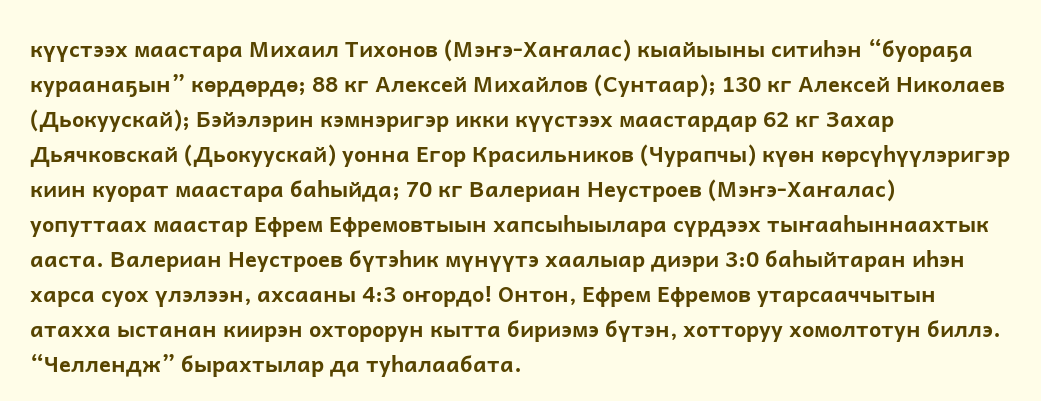күүстээх маастара Михаил Тихонов (Мэҥэ-Хаҥалас) кыайыыны ситиһэн “буораҕа кураанаҕын” көрдөрдө; 88 кг Алексей Михайлов (Сунтаар); 130 кг Алексей Николаев (Дьокуускай); Бэйэлэрин кэмнэригэр икки күүстээх маастардар 62 кг Захар Дьячковскай (Дьокуускай) уонна Егор Красильников (Чурапчы) күөн көрсүһүүлэригэр киин куорат маастара баһыйда; 70 кг Валериан Неустроев (Мэҥэ-Хаҥалас) уопуттаах маастар Ефрем Ефремовтыын хапсыһыылара сүрдээх тыҥааһыннаахтык ааста. Валериан Неустроев бүтэһик мүнүүтэ хаалыар диэри 3:0 баһыйтаран иһэн харса суох үлэлээн, ахсааны 4:3 оҥордо! Онтон, Ефрем Ефремов утарсааччытын атахха ыстанан киирэн охторорун кытта бириэмэ бүтэн, хотторуу хомолтотун биллэ. “Челлендж” бырахтылар да туһалаабата.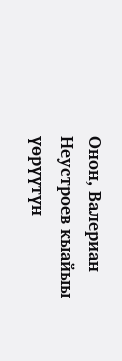Онон, Валериан Неустроев кыайыы үөрүүтүн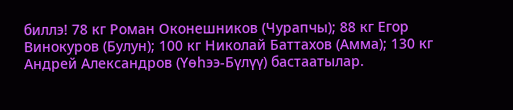биллэ! 78 кг Роман Оконешников (Чурапчы); 88 кг Егор Винокуров (Булун); 100 кг Николай Баттахов (Амма); 130 кг Андрей Александров (Үөһээ-Бүлүү) бастаатылар.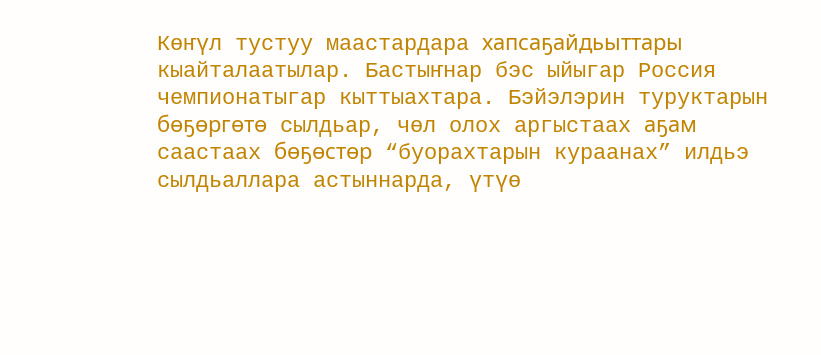Көҥүл тустуу маастардара хапсаҕайдьыттары кыайталаатылар. Бастыҥнар бэс ыйыгар Россия чемпионатыгар кыттыахтара. Бэйэлэрин туруктарын бөҕөргөтө сылдьар, чөл олох аргыстаах аҕам саастаах бөҕөстөр “буорахтарын кураанах” илдьэ сылдьаллара астыннарда, үтүө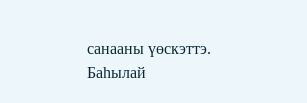санааны үөскэттэ.
Баһылай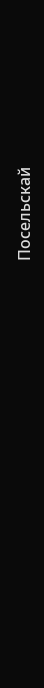Посельскай